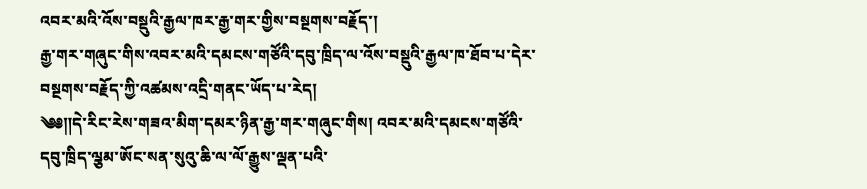འབར་མའི་འོས་བསྡུའི་རྒྱལ་ཁར་རྒྱ་གར་གྱིས་བསྔགས་བརྗོད་།
རྒྱ་གར་གཞུང་གིས་འབར་མའི་དམངས་གཙོའི་དབུ་ཁྲིད་ལ་འོས་བསྡུའི་རྒྱལ་ཁ་ཐོབ་པ་དེར་བསྔགས་བརྗོད་ཀྱི་འཚམས་འདྲི་གནང་ཡོད་པ་རེད།
༄༅༎དེ་རིང་རེས་གཟའ་མིག་དམར་ཉིན་རྒྱ་གར་གཞུང་གིས། འབར་མའི་དམངས་གཙོའི་དབུ་ཁྲིད་ལྕམ་ཨོང་སན་སུའུ་ཆི་ལ་ལོ་རྒྱུས་ལྡན་པའི་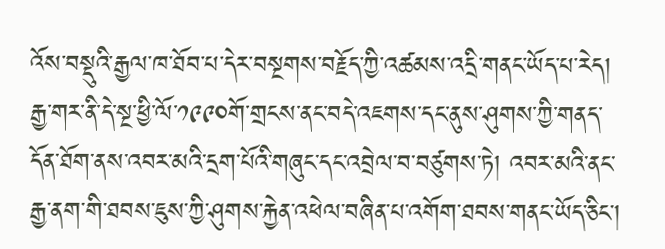འོས་བསྡུའི་རྒྱལ་ཁ་ཐོབ་པ་དེར་བསྔགས་བརྗོད་ཀྱི་འཚམས་འདྲི་གནང་ཡོད་པ་རེད།
རྒྱ་གར་ནི་དེ་སྔ་ཕྱི་ལོ་༡༩༩༠གོ་གྲངས་ནང་བདེ་འཇགས་དང་ནུས་ཤུགས་ཀྱི་གནད་དོན་ཐོག་ནས་འབར་མའི་དྲག་པོའི་གཞུང་དང་འབྲེལ་བ་བཙུགས་ཏེ། འབར་མའི་ནང་རྒྱ་ནག་གི་ཐབས་ཇུས་ཀྱི་ཤུགས་རྐྱེན་འཕེལ་བཞིན་པ་འགོག་ཐབས་གནང་ཡོད་ཅིང་།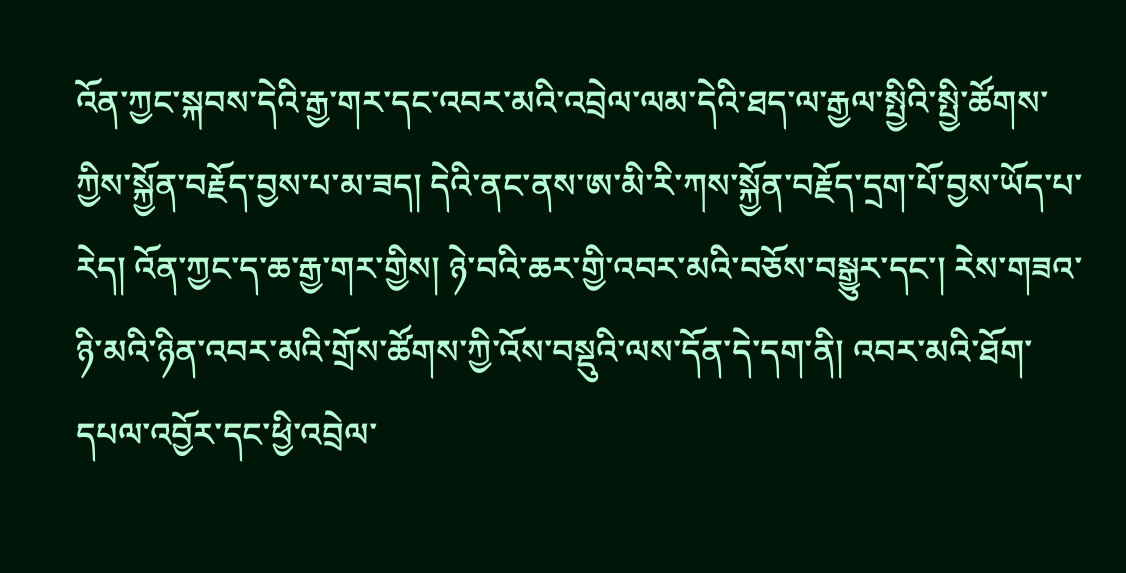འོན་ཀྱང་སྐབས་དེའི་རྒྱ་གར་དང་འབར་མའི་འབྲེལ་ལམ་དེའི་ཐད་ལ་རྒྱལ་སྤྱིའི་སྤྱི་ཚོགས་ཀྱིས་སྐྱོན་བརྗོད་བྱས་པ་མ་ཟད། དེའི་ནང་ནས་ཨ་མི་རི་ཀས་སྐྱོན་བརྗོད་དྲག་པོ་བྱས་ཡོད་པ་རེད། འོན་ཀྱང་ད་ཆ་རྒྱ་གར་གྱིས། ཉེ་བའི་ཆར་གྱི་འབར་མའི་བཅོས་བསྒྱུར་དང་། རེས་གཟའ་ཉི་མའི་ཉིན་འབར་མའི་གྲོས་ཚོགས་ཀྱི་འོས་བསྡུའི་ལས་དོན་དེ་དག་ནི། འབར་མའི་ཐོག་དཔལ་འབྱོར་དང་ཕྱི་འབྲེལ་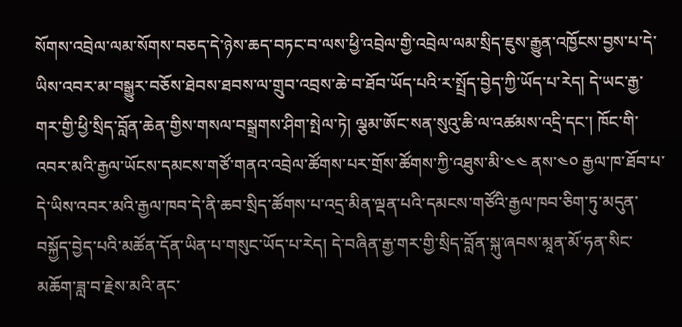སོགས་འབྲེལ་ལམ་སོགས་བཅད་དེ་ཉེས་ཆད་བཏང་བ་ལས་ཕྱི་འབྲེལ་གྱི་འབྲེལ་ལམ་སྲིད་ཇུས་རྒྱུན་འཁྱོངས་བྱས་པ་དེ་ཡིས་འབར་མ་བསྒྱུར་བཅོས་ཐེབས་ཐབས་ལ་གྲུབ་འབྲས་ཆེ་བ་ཐོབ་ཡོད་པའི་ར་སྤྲོད་བྱེད་ཀྱི་ཡོད་པ་རེད། དེ་ཡང་རྒྱ་གར་གྱི་ཕྱི་སྲིད་བློན་ཆེན་གྱིས་གསལ་བསྒྲགས་ཤིག་སྤེལ་ཏེ། ལྕམ་ཨོང་སན་སུའུ་ཆི་ལ་འཚམས་འདྲི་དང་། ཁོང་གི་འབར་མའི་རྒྱལ་ཡོངས་དམངས་གཙོ་གནའ་འབྲེལ་ཚོགས་པར་གྲོས་ཚོགས་ཀྱི་འཐུས་མི་༤༤ ནས་༤༠ རྒྱལ་ཁ་ཐོབ་པ་དེ་ཡིས་འབར་མའི་རྒྱལ་ཁབ་དེ་ནི་ཆབ་སྲིད་ཚོགས་པ་འདྲ་མིན་ལྡན་པའི་དམངས་གཙོའི་རྒྱལ་ཁབ་ཅིག་ཏུ་མདུན་བསྐྱོད་བྱེད་པའི་མཚོན་དོན་ཡིན་པ་གསུང་ཡོད་པ་རེད། དེ་བཞིན་རྒྱ་གར་གྱི་སྲིད་བློན་སྐུ་ཞབས་མཱན་མོ་ཧན་སིང་མཆོག་ཟླ་བ་རྗེས་མའི་ནང་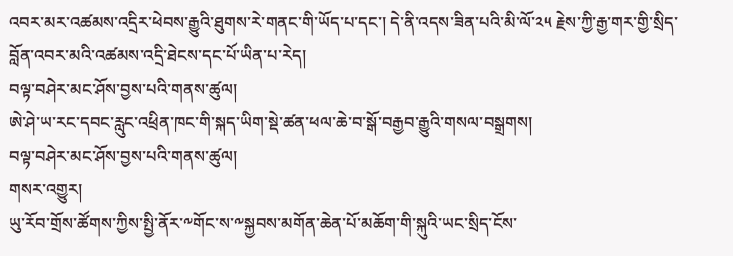འབར་མར་འཚམས་འདྲིར་ཕེབས་རྒྱུའི་ཐུགས་རེ་གནང་གི་ཡོད་པ་དང་། དེ་ནི་འདས་ཟིན་པའི་མི་ལོ་༢༥ རྗེས་ཀྱི་རྒྱ་གར་གྱི་སྲིད་བློན་འབར་མའི་འཚམས་འདྲི་ཐེངས་དང་པོ་ཡིན་པ་རེད།
བལྟ་བཤེར་མང་ཤོས་བྱས་པའི་གནས་ཚུལ།
ཨེ་ཤེ་ཡ་རང་དབང་རླུང་འཕྲིན་ཁང་གི་སྐད་ཡིག་སྡེ་ཚན་ཕལ་ཆེ་བ་སྒོ་བརྒྱབ་རྒྱུའི་གསལ་བསྒྲགས།
བལྟ་བཤེར་མང་ཤོས་བྱས་པའི་གནས་ཚུལ།
གསར་འགྱུར།
ཡུ་རོབ་གྲོས་ཚོགས་ཀྱིས་སྤྱི་ནོར་༸གོང་ས་༸སྐྱབས་མགོན་ཆེན་པོ་མཆོག་གི་སྐུའི་ཡང་སྲིད་ངོས་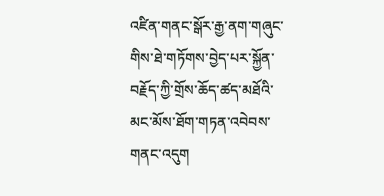འཛིན་གནང་སྒོར་རྒྱ་ནག་གཞུང་གིས་ཐེ་གཏོགས་བྱེད་པར་སྐྱོན་བརྗོད་ཀྱི་གྲོས་ཆོད་ཚད་མཐོའི་མང་མོས་ཐོག་གཏན་འབེབས་གནང་འདུག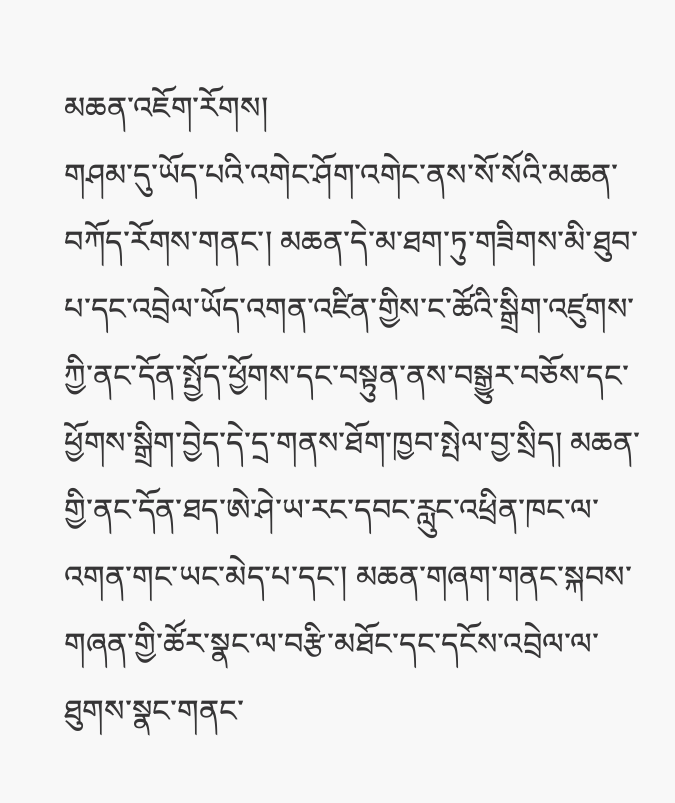མཆན་འཇོག་རོགས།
གཤམ་དུ་ཡོད་པའི་འགེང་ཤོག་འགེང་ནས་སོ་སོའི་མཆན་བཀོད་རོགས་གནང་། མཆན་དེ་མ་ཐག་ཏུ་གཟིགས་མི་ཐུབ་པ་དང་འབྲེལ་ཡོད་འགན་འཛིན་གྱིས་ང་ཚོའི་སྒྲིག་འཛུགས་ཀྱི་ནང་དོན་སྤྱོད་ཕྱོགས་དང་བསྟུན་ནས་བསྒྱུར་བཅོས་དང་ཕྱོགས་སྒྲིག་བྱེད་དེ་དྲ་གནས་ཐོག་ཁྱབ་སྤེལ་བྱ་སྲིད། མཆན་གྱི་ནང་དོན་ཐད་ཨེ་ཤེ་ཡ་རང་དབང་རླུང་འཕྲིན་ཁང་ལ་འགན་གང་ཡང་མེད་པ་དང་། མཆན་གཞག་གནང་སྐབས་གཞན་གྱི་ཚོར་སྣང་ལ་བརྩི་མཐོང་དང་དངོས་འབྲེལ་ལ་ཐུགས་སྣང་གནང་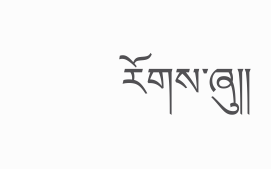རོགས་ཞུ༎